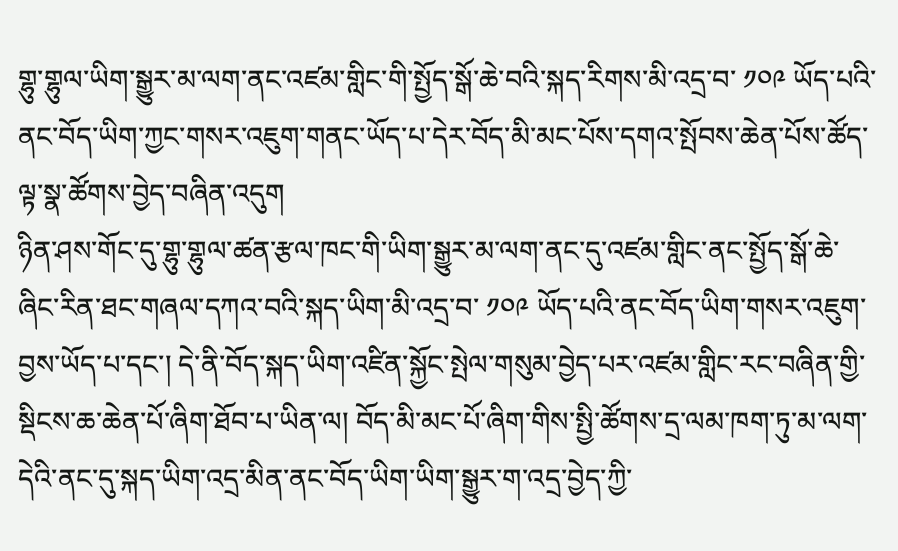གྷུ་གྷུལ་ཡིག་སྒྱུར་མ་ལག་ནང་འཛམ་གླིང་གི་སྤྱོད་སྒོ་ཆེ་བའི་སྐད་རིགས་མི་འདྲ་བ་ ༡༠༩ ཡོད་པའི་ནང་བོད་ཡིག་ཀྱང་གསར་འཇུག་གནང་ཡོད་པ་དེར་བོད་མི་མང་པོས་དགའ་སྤོབས་ཆེན་པོས་ཚོད་ལྟ་སྣ་ཚོགས་བྱེད་བཞིན་འདུག
ཉིན་ཤས་གོང་དུ་གྷུ་གྷུལ་ཚན་རྩལ་ཁང་གི་ཡིག་སྒྱུར་མ་ལག་ནང་དུ་འཛམ་གླིང་ནང་སྤྱོད་སྒོ་ཆེ་ཞིང་རིན་ཐང་གཞལ་དཀའ་བའི་སྐད་ཡིག་མི་འདྲ་བ་ ༡༠༩ ཡོད་པའི་ནང་བོད་ཡིག་གསར་འཇུག་བྱས་ཡོད་པ་དང་། དེ་ནི་བོད་སྐད་ཡིག་འཛིན་སྐྱོང་སྤེལ་གསུམ་བྱེད་པར་འཛམ་གླིང་རང་བཞིན་གྱི་སྡིངས་ཆ་ཆེན་པོ་ཞིག་ཐོབ་པ་ཡིན་ལ། བོད་མི་མང་པོ་ཞིག་གིས་སྤྱི་ཚོགས་དྲ་ལམ་ཁག་ཏུ་མ་ལག་དེའི་ནང་དུ་སྐད་ཡིག་འདྲ་མིན་ནང་བོད་ཡིག་ཡིག་སྒྱུར་ག་འདྲ་བྱེད་ཀྱི་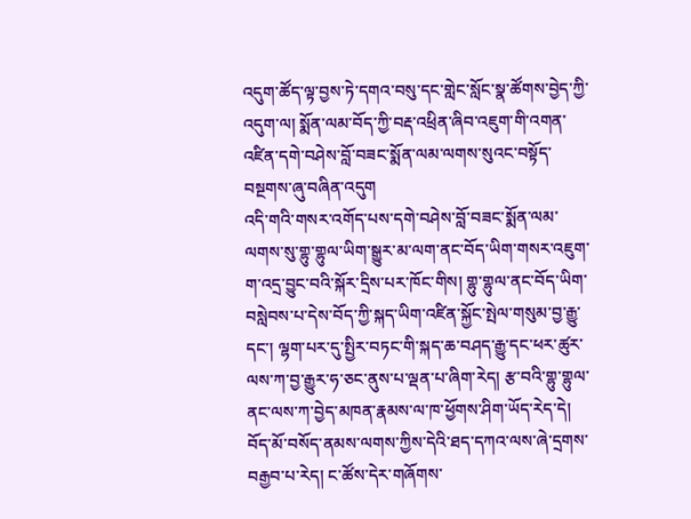འདུག་ཚོད་ལྟ་བྱས་ཏེ་དགའ་བསུ་དང་གླེང་སློང་སྣ་ཚོགས་བྱེད་ཀྱི་འདུག་ལ། སྨོན་ལམ་བོད་ཀྱི་བརྡ་འཕྲིན་ཞིབ་འཇུག་གི་འགན་འཛིན་དགེ་བཤེས་བློ་བཟང་སྨོན་ལམ་ལགས་སུའང་བསྟོད་བསྔགས་ཞུ་བཞིན་འདུག
འདི་གའི་གསར་འགོད་པས་དགེ་བཤེས་བློ་བཟང་སྨོན་ལམ་ལགས་སུ་གྷུ་གྷུལ་ཡིག་སྒྱུར་མ་ལག་ནང་བོད་ཡིག་གསར་འཇུག་ག་འདྲ་བྱུང་བའི་སྐོར་དྲིས་པར་ཁོང་གིས། གྷུ་གྷུལ་ནང་བོད་ཡིག་བསླེབས་པ་དེས་བོད་ཀྱི་སྐད་ཡིག་འཛིན་སྐྱོང་སྤེལ་གསུམ་བྱ་རྒྱུ་དང་། ལྷག་པར་དུ་སྤྱིར་བཏང་གི་སྐད་ཆ་བཤད་རྒྱུ་དང་ཕར་ཚུར་ལས་ཀ་བྱ་རྒྱུར་ཧ་ཅང་ནུས་པ་ལྡན་པ་ཞིག་རེད། རྩ་བའི་གྷུ་གྷུལ་ནང་ལས་ཀ་བྱེད་མཁན་རྣམས་ལ་ཁ་ཕྱོགས་ཤིག་ཡོད་རེད་དེ། བོད་མོ་བསོད་ནམས་ལགས་ཀྱིས་དེའི་ཐད་དཀའ་ལས་ཞེ་དྲགས་བརྒྱབ་པ་རེད། ང་ཚོས་དེར་གཞོགས་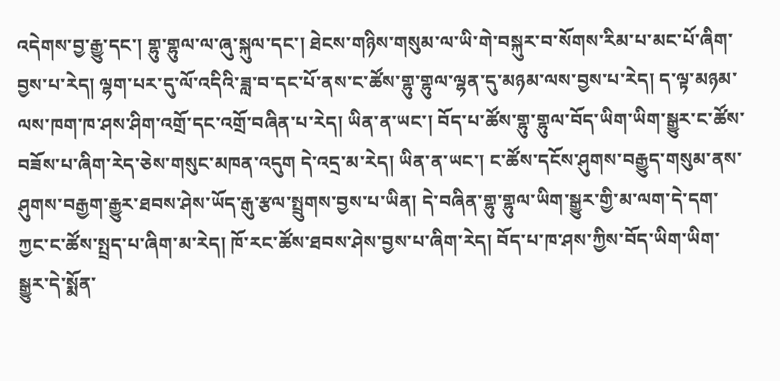འདེགས་བྱ་རྒྱུ་དང་། གྷུ་གྷུལ་ལ་ཞུ་སྐུལ་དང་། ཐེངས་གཉིས་གསུམ་ལ་ཡི་གེ་བསྐུར་བ་སོགས་རིམ་པ་མང་པོ་ཞིག་བྱས་པ་རེད། ལྷག་པར་དུ་ལོ་འདིའི་ཟླ་བ་དང་པོ་ནས་ང་ཚོས་གྷུ་གྷུལ་ལྷན་དུ་མཉམ་ལས་བྱས་པ་རེད། ད་ལྟ་མཉམ་ལས་ཁག་ཁ་ཤས་ཤིག་འགྲོ་དང་འགྲོ་བཞིན་པ་རེད། ཡིན་ན་ཡང་། བོད་པ་ཚོས་གྷུ་གྷུལ་བོད་ཡིག་ཡིག་སྒྱུར་ང་ཚོས་བཟོས་པ་ཞིག་རེད་ཅེས་གསུང་མཁན་འདུག དེ་འདྲ་མ་རེད། ཡིན་ན་ཡང་། ང་ཚོས་དངོས་ཤུགས་བརྒྱུད་གསུམ་ནས་ཤུགས་བརྒྱག་རྒྱུར་ཐབས་ཤེས་ཡོད་རྒུ་རྩལ་སྤྲུགས་བྱས་པ་ཡིན། དེ་བཞིན་གྷུ་གྷུལ་ཡིག་སྒྱུར་གྱི་མ་ལག་དེ་དག་ཀྱང་ང་ཚོས་སྤྲད་པ་ཞིག་མ་རེད། ཁོ་རང་ཚོས་ཐབས་ཤེས་བྱས་པ་ཞིག་རེད། བོད་པ་ཁ་ཤས་ཀྱིས་བོད་ཡིག་ཡིག་སྒྱུར་དེ་སྨོན་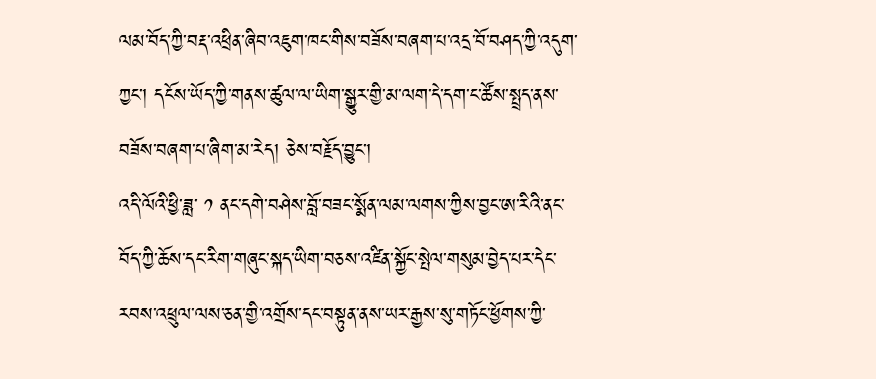ལམ་བོད་ཀྱི་བརྡ་འཕྲིན་ཞིབ་འཇུག་ཁང་གིས་བཟོས་བཞག་པ་འདྲ་བོ་བཤད་ཀྱི་འདུག་ཀྱང་། དངོས་ཡོད་ཀྱི་གནས་ཚུལ་ལ་ཡིག་སྒྱུར་གྱི་མ་ལག་དེ་དག་ང་ཚོས་སྤྲད་ནས་བཟོས་བཞག་པ་ཞིག་མ་རེད། ཅེས་བརྗོད་བྱུང་།
འདི་ལོའི་ཕྱི་ཟླ་ ༡ ནང་དགེ་བཤེས་བློ་བཟང་སྨོན་ལམ་ལགས་ཀྱིས་བྱང་ཨ་རིའི་ནང་བོད་ཀྱི་ཆོས་དང་རིག་གཞུང་སྐད་ཡིག་བཅས་འཛིན་སྐྱོང་སྤེལ་གསུམ་བྱེད་པར་དེང་རབས་འཕྲུལ་ལས་ཅན་གྱི་འགྲོས་དང་བསྟུན་ནས་ཡར་རྒྱས་སུ་གཏོང་ཕྱོགས་ཀྱི་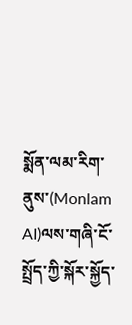སྨོན་ལམ་རིག་ནུས་(Monlam AI)ལས་གཞི་ངོ་སྤྲོད་ཀྱི་སྐོར་སྐྱོད་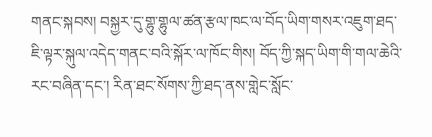གནང་སྐབས། བསྐྱར་དུ་གྷུ་གྷུལ་ཚན་རྩལ་ཁང་ལ་བོད་ཡིག་གསར་འཇུག་ཐད་ཇི་ལྟར་སྐུལ་འདེད་གནང་བའི་སྐོར་ལ་ཁོང་གིས། བོད་ཀྱི་སྐད་ཡིག་གི་གལ་ཆེའི་རང་བཞིན་དང་། རིན་ཐང་སོགས་ཀྱི་ཐད་ནས་གླེང་སློང་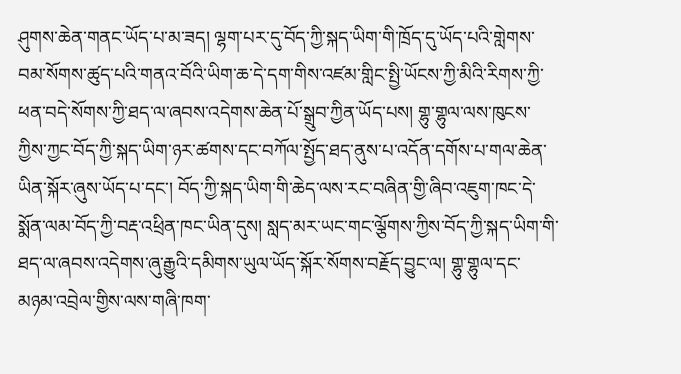ཤུགས་ཆེན་གནང་ཡོད་པ་མ་ཟད། ལྷག་པར་དུ་བོད་ཀྱི་སྐད་ཡིག་གི་ཁྲོད་དུ་ཡོད་པའི་གླེགས་བམ་སོགས་ཚུད་པའི་གནའ་བོའི་ཡིག་ཆ་དེ་དག་གིས་འཛམ་གླིང་སྤྱི་ཡོངས་ཀྱི་མིའི་རིགས་ཀྱི་ཕན་བདེ་སོགས་ཀྱི་ཐད་ལ་ཞབས་འདེགས་ཆེན་པོ་སྒྲུབ་ཀྱིན་ཡོད་པས། གྷུ་གྷུལ་ལས་ཁུངས་ཀྱིས་ཀྱང་བོད་ཀྱི་སྐད་ཡིག་ཉར་ཚགས་དང་བཀོལ་སྤྱོད་ཐད་ནུས་པ་འདོན་དགོས་པ་གལ་ཆེན་ཡིན་སྐོར་ཞུས་ཡོད་པ་དང་། བོད་ཀྱི་སྐད་ཡིག་གི་ཆེད་ལས་རང་བཞིན་གྱི་ཞིབ་འཇུག་ཁང་དེ་སྨོན་ལམ་བོད་ཀྱི་བརྡ་འཕྲིན་ཁང་ཡིན་དུས། སླད་མར་ཡང་གང་ལྕོགས་ཀྱིས་བོད་ཀྱི་སྐད་ཡིག་གི་ཐད་ལ་ཞབས་འདེགས་ཞུ་རྒྱུའི་དམིགས་ཡུལ་ཡོད་སྐོར་སོགས་བརྗོད་བྱུང་ལ། གྷུ་གྷུལ་དང་མཉམ་འབྲེལ་གྱིས་ལས་གཞི་ཁག་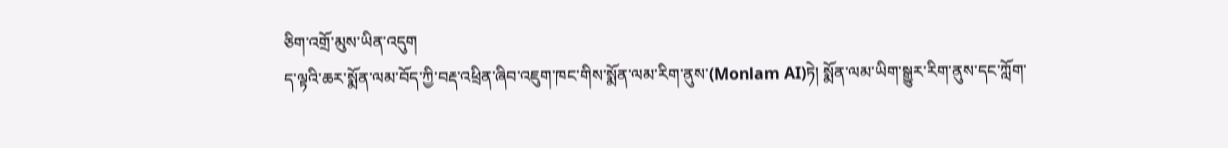ཅིག་འགྲོ་མུས་ཡིན་འདུག
ད་ལྟའི་ཆར་སྨོན་ལམ་བོད་ཀྱི་བརྡ་འཕྲིན་ཞིབ་འཇུག་ཁང་གིས་སྨོན་ལམ་རིག་ནུས་(Monlam AI)ཏེ། སྨོན་ལམ་ཡིག་སྒྱུར་རིག་ནུས་དང་ཀློག་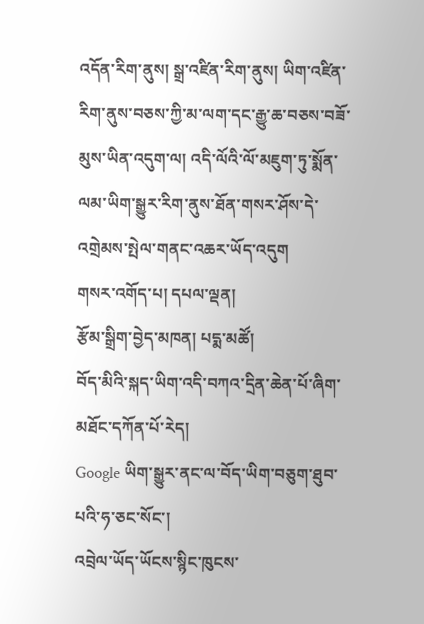འདོན་རིག་ནུས། སྒྲ་འཛིན་རིག་ནུས། ཡིག་འཛིན་རིག་ནུས་བཅས་ཀྱི་མ་ལག་དང་རྒྱུ་ཆ་བཅས་བཟོ་མུས་ཡིན་འདུག་ལ། འདི་ལོའི་ལོ་མཇུག་ཏུ་སྨོན་ལམ་ཡིག་སྒྱུར་རིག་ནུས་ཐོན་གསར་ཤོས་དེ་འགྲེམས་སྤེལ་གནང་འཆར་ཡོད་འདུག
གསར་འགོད་པ། དཔལ་ལྡན།
རྩོམ་སྒྲིག་བྱེད་མཁན། པདྨ་མཚོ།
བོད་མིའི་སྐད་ཡིག་འདི་བཀའ་དྲིན་ཆེན་པོ་ཞིག་མཐོང་དཀོན་པོ་རེད།
Google ཡིག་སྒྱུར་ནང་ལ་བོད་ཡིག་བཅུག་ཐུབ་པའི་ཧ་ཅང་སོང་།
འབྲེལ་ཡོད་ཡོངས་སྙིང་ཁུངས་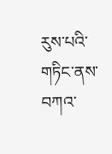རུས་པའི་གཏིང་ནས་བཀའ་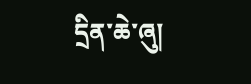དྲིན་ཆེ་ཞུ།